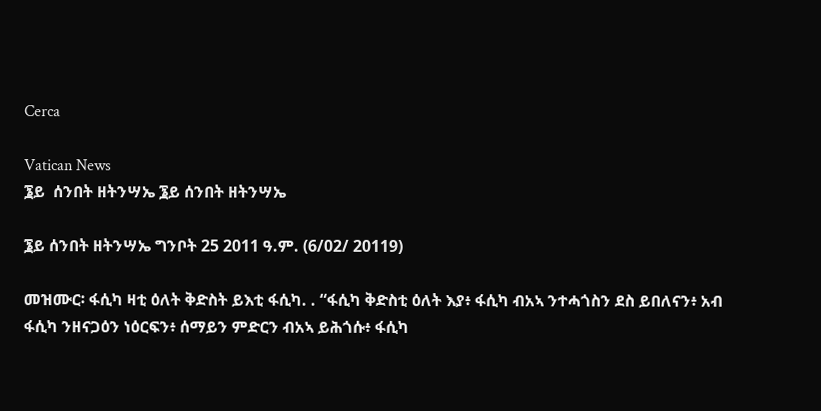Cerca

Vatican News
፮ይ  ሰንበት ዘትንሣኤ ፮ይ ሰንበት ዘትንሣኤ

፮ይ ሰንበት ዘትንሣኤ ግንቦት 25 2011 ዓ.ም. (6/02/ 20119)

መዝሙር፡ ፋሲካ ዛቲ ዕለት ቅድስት ይእቲ ፋሲካ. . “ፋሲካ ቅድስቲ ዕለት እያ፥ ፋሲካ ብአኣ ንተሓጎስን ደስ ይበለናን፥ አብ ፋሲካ ንዘናጋዕን ነዕርፍን፥ ሰማይን ምድርን ብአኣ ይሕጎሱ፥ ፋሲካ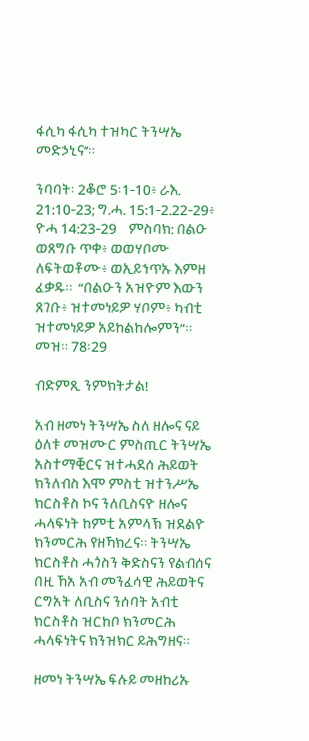ፋሲካ ፋሲካ ተዝካር ትንሣኤ መድኃኒና’’።

ንባባት፡ 2ቆሮ 5፡1-10፥ ራእ. 21:10-23; ግ.ሓ. 15:1-2.22-29፥ ዮሓ 14:23-29    ምስባክ: በልዑ ወጸግቡ ጥቀ፥ ወወሃቦሙ ለፍትወቶሙ፥ ወኢይኀጥኡ እምዘ ፈቃዱ።  “በልዑን አዝዮም እውን ጸገቡ፥ ዝተመነይዎ ሃቦም፥ ካብቲ ዝተመነይዎ አይከልከሎምን”። መዝ። 78፡29

ብድምጺ ንምክትታል!

አብ ዘመነ ትንሣኤ ስለ ዘሎና ናይ ዕለቱ መዝሙር ምስጢር ትንሣኤ አስተማቒርና ዝተሓደሰ ሕይወት ክንለብስ እሞ ምስቲ ዝተንሥኤ ክርስቶስ ኮና ንለቢስናዮ ዘሎና ሓላፍነት ከምቲ አምላኽ ዝደልዮ ክንመርሕ የዘኻክረና። ትንሣኤ ክርስቶስ ሓጎስን ቅድስናን የልብሰና በዚ ኸአ አብ መንፈሳዊ ሕይወትና ርግአት ለቢስና ንሰባት አብቲ ክርስቶስ ዝርከቦ ክንመርሕ ሓላፍነትና ክንዝክር ይሕግዘና።

ዘመነ ትንሣኤ ፍሉይ መዘከሪኡ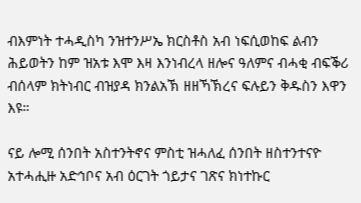ብእምነት ተሓዲስካ ንዝተንሥኤ ክርስቶስ አብ ነፍሲወከፍ ልብን ሕይወትን ከም ዝአቱ እሞ እዛ እንነብረላ ዘሎና ዓለምና ብሓቂ ብፍቕሪ ብሰላም ክትነብር ብዝያዳ ክንልአኽ ዘዘኻኽረና ፍሉይን ቅዱስን እዋን እዩ።

ናይ ሎሚ ሰንበት አስተንትኖና ምስቲ ዝሓለፈ ሰንበት ዘስተንተናዮ አተሓሒዙ አድኅቦና አብ ዕርገት ጎይታና ገጽና ክነተኩር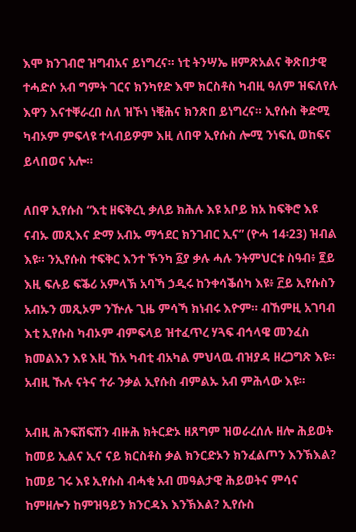እሞ ክንገብሮ ዝግብአና ይነግረና። ነቲ ትንሣኤ ዘምጽአልና ቅጽበታዊ ተሓድሶ አብ ግምት ገርና ክንካየድ እሞ ክርስቶስ ካብዚ ዓለም ዝፍለየሉ እዋን እናተቐራረበ ስለ ዝኾነ ነቒሕና ክንጽበ ይነግረና። ኢየሱስ ቅድሚ ካብኦም ምፍላዩ ተላብይዎም እዚ ለበዋ ኢየሱስ ሎሚ ንነፍሲ ወከፍና ይላበወና አሎ።

ለበዋ ኢየሱስ “እቲ ዘፍቅረኒ ቃለይ ክሕሉ እዩ አቦይ ክአ ከፍቅሮ እዩ ናብኡ መጺእና ድማ አብኡ ማኅደር ክንገብር ኢና” (ዮሓ 14፡23) ዝብል እዩ። ንኢየሱስ ተፍቅር እንተ ኾንካ ፩ያ ቃሉ ሓሉ ንትምህርቱ ስዓብ፥ ፪ይ እዚ ፍሉይ ፍቕሪ አምላኽ አባኻ ኃዲሩ ከንቀሳቕሰካ እዩ፥ ፫ይ ኢየሱስን አብኡን መጺኦም ንዅሉ ጊዜ ምሳኻ ክነብሩ እዮም። ብኸምዚ አገባብ እቲ ኢየሱስ ካብኦም ብምፍላይ ዝተፈጥረ ሃጓፍ ብኅላዌ መንፈስ ክመልእን እዩ እዚ ኸአ ካብቲ ብአካል ምህላዉ ብዝያዳ ዘረጋግጽ እዩ። አብዚ ኹሉ ናትና ተራ ንቃል ኢየሱስ ብምልኡ አብ ምሕላው እዩ።

አብዚ ሕንፍሽፍሽን ብዙሕ ክትርድኦ ዘጸግም ዝወራረሰሉ ዘሎ ሕይወት ከመይ ኢልና ኢና ናይ ክርስቶስ ቃል ክንርድኦን ክንፈልጦን እንኽእል? ከመይ ገሩ እዩ ኢየሱስ ብሓቂ አብ መዓልታዊ ሕይወትና ምሳና ከምዘሎን ከምዝዓይን ክንርዳእ እንኽእል? ኢየሱስ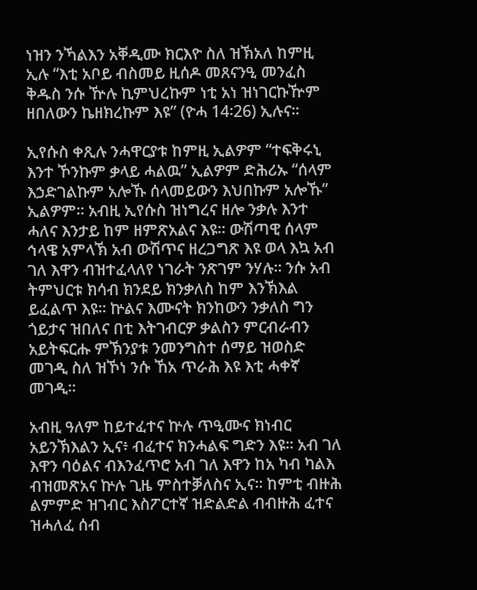ነዝን ንኻልእን አቐዲሙ ክርእዮ ስለ ዝኽአለ ከምዚ ኢሉ “እቲ አቦይ ብስመይ ዚሰዶ መጸናንዒ መንፈስ ቅዱስ ንሱ ዅሉ ኪምህረኩም ነቲ አነ ዝነገርኩዅም ዘበለውን ኬዘክረኩም እዩ” (ዮሓ 14፡26) ኢሉና።

ኢየሱስ ቀጺሉ ንሓዋርያቱ ከምዚ ኢልዎም “ተፍቅሩኒ እንተ ኾንኩም ቃላይ ሓልዉ” ኢልዎም ድሕሪኡ “ሰላም እኃድገልኩም አሎኹ ሰላመይውን እህበኩም አሎኹ” ኢልዎም። አብዚ ኢየሱስ ዝነግረና ዘሎ ንቃሉ እንተ ሓለና እንታይ ከም ዘምጽአልና እዩ። ውሽጣዊ ሰላም ኅላዌ አምላኽ አብ ውሽጥና ዘረጋግጽ እዩ ወላ እኳ አብ ገለ እዋን ብዝተፈላለየ ነገራት ንጽገም ንሃሉ። ንሱ አብ ትምህርቱ ክሳብ ክንደይ ክንቃለስ ከም እንኽእል ይፈልጥ እዩ። ኵልና እሙናት ክንከውን ንቃለስ ግን ጎይታና ዝበለና በቲ እትገብርዎ ቃልስን ምርብራብን አይትፍርሑ ምኽንያቱ ንመንግስተ ሰማይ ዝወስድ መገዲ ስለ ዝኾነ ንሱ ኸአ ጥራሕ እዩ እቲ ሓቀኛ መገዲ።

አብዚ ዓለም ከይተፈተና ኵሉ ጥዒሙና ክነብር አይንኽእልን ኢና፥ ብፈተና ክንሓልፍ ግድን እዩ። አብ ገለ እዋን ባዕልና ብእንፈጥሮ አብ ገለ እዋን ከአ ካብ ካልእ ብዝመጽአና ኵሉ ጊዜ ምስተቓለስና ኢና። ከምቲ ብዙሕ ልምምድ ዝገብር እስፖርተኛ ዝድልድል ብብዙሕ ፈተና ዝሓለፈ ሰብ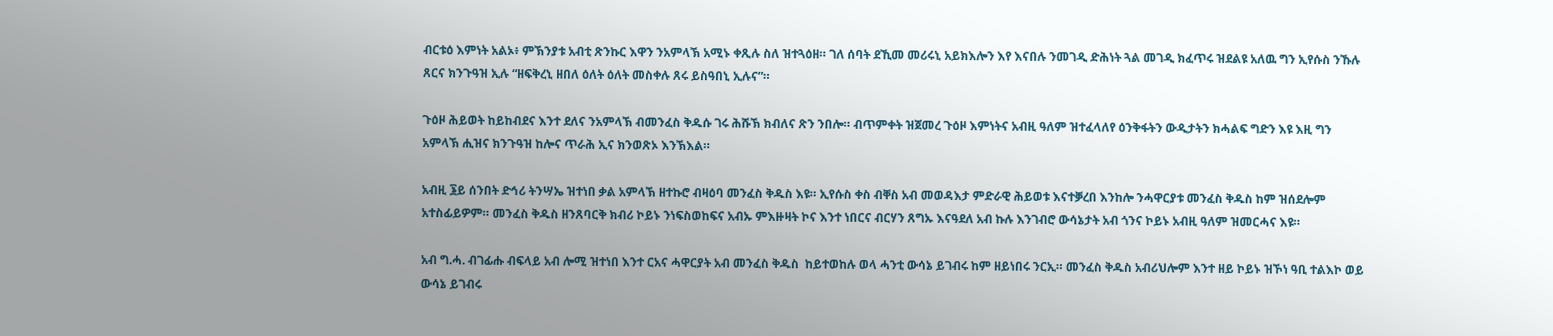ብርቱዕ እምነት አልኦ፥ ምኽንያቱ አብቲ ጽንኩር እዋን ንአምላኽ አሚኑ ቀጺሉ ስለ ዝተጓዕዘ። ገለ ሰባት ደኺመ መሪሩኒ አይክእሎን እየ እናበሉ ንመገዲ ድሕነት ጓል መገዲ ክፈጥሩ ዝደልዩ አለዉ ግን ኢየሱስ ንኹሉ ጸርና ክንጉዓዝ ኢሉ “ዘፍቅረኒ ዘበለ ዕለት ዕለት መስቀሉ ጸሩ ይስዓበኒ ኢሉና”።

ጉዕዞ ሕይወት ከይከብደና እንተ ደለና ንአምላኽ ብመንፈስ ቅዱሱ ገሩ ሕሹኽ ክብለና ጽን ንበሎ። ብጥምቀት ዝጀመረ ጉዕዞ እምነትና አብዚ ዓለም ዝተፈላለየ ዕንቅፋትን ውዲታትን ክሓልፍ ግድን እዩ እዚ ግን አምላኽ ሒዝና ክንጉዓዝ ከሎና ጥራሕ ኢና ክንወጽኦ እንኽእል።

አብዚ ፮ይ ሰንበት ድኅሪ ትንሣኤ ዝተነበ ቃል አምላኽ ዘተኩሮ ብዛዕባ መንፈስ ቅዱስ እዩ። ኢየሱስ ቀስ ብቐስ አብ መወዳእታ ምድራዊ ሕይወቱ እናተቓረበ እንከሎ ንሓዋርያቱ መንፈስ ቅዱስ ከም ዝሰደሎም አተስፊይዎም። መንፈስ ቅዱስ ዘንጸባርቅ ክብሪ ኮይኑ ንነፍስወከፍና አብኡ ምእዙዛት ኮና እንተ ነበርና ብርሃን ጸግኡ እናዓደለ አብ ኩሉ እንገብሮ ውሳኔታት አብ ጎንና ኮይኑ አብዚ ዓለም ዝመርሓና እዩ።

አብ ግ.ሓ. ብገፊሑ ብፍላይ አብ ሎሚ ዝተነበ እንተ ርአና ሓዋርያት አብ መንፈስ ቅዱስ  ከይተወከሉ ወላ ሓንቲ ውሳኔ ይገብሩ ከም ዘይነበሩ ንርኢ። መንፈስ ቅዱስ አብሪህሎም እንተ ዘይ ኮይኑ ዝኾነ ዓቢ ተልእኮ ወይ ውሳኔ ይገብሩ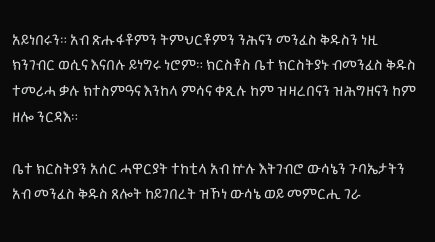አይነበሩን። አብ ጽሑፋቶምን ትምህርቶምን ንሕናን መንፈስ ቅዱስን ነዚ ክንገብር ወሲና እናበሉ ይነግሩ ነሮም። ክርስቶስ ቤተ ክርስትያኑ ብመንፈስ ቅዱስ ተመሪሓ ቃሉ ክተስምዓና እንከላ ምሳና ቀጺሉ ከም ዝዛረበናን ዝሕግዘናን ከም ዘሎ ንርዳእ።

ቤተ ክርስትያን አሰር ሓዋርያት ተከቲላ አብ ኵሉ እትገብሮ ውሳኔን ጉባኤታትን አብ መንፈስ ቅዱስ ጸሎት ከይገበረት ዝኾነ ውሳኔ ወይ መምርሒ ገራ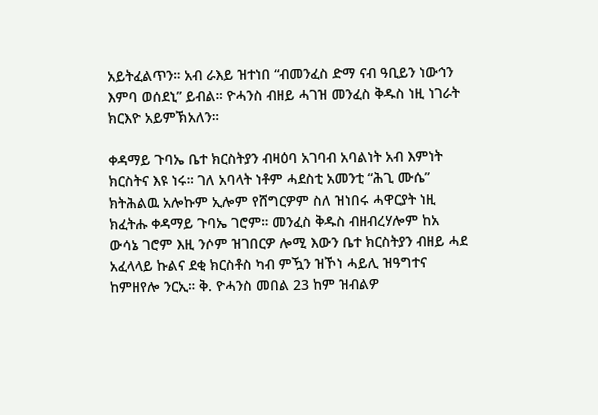አይትፈልጥን። አብ ራእይ ዝተነበ “ብመንፈስ ድማ ናብ ዓቢይን ነውኅን እምባ ወሰደኒ” ይብል። ዮሓንስ ብዘይ ሓገዝ መንፈስ ቅዱስ ነዚ ነገራት ክርእዮ አይምኽአለን።

ቀዳማይ ጉባኤ ቤተ ክርስትያን ብዛዕባ አገባብ አባልነት አብ እምነት ክርስትና እዩ ነሩ። ገለ አባላት ነቶም ሓደስቲ አመንቲ “ሕጊ ሙሴ” ክትሕልዉ አሎኩም ኢሎም የሸግርዎም ስለ ዝነበሩ ሓዋርያት ነዚ ክፈትሑ ቀዳማይ ጉባኤ ገሮም። መንፈስ ቅዱስ ብዘብረሃሎም ከአ ውሳኔ ገሮም እዚ ንሶም ዝገበርዎ ሎሚ እውን ቤተ ክርስትያን ብዘይ ሓደ አፈላላይ ኩልና ደቂ ክርስቶስ ካብ ምዃን ዝኾነ ሓይሊ ዝዓግተና ከምዘየሎ ንርኢ። ቅ. ዮሓንስ መበል 23 ከም ዝብልዎ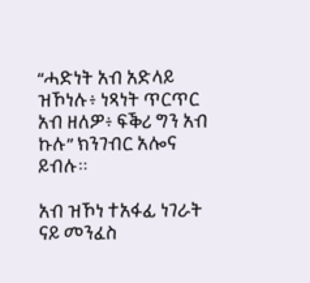“ሓድነት አብ አድላይ ዝኾነሉ፥ ነጻነት ጥርጥር አብ ዘለዎ፥ ፍቕሪ ግን አብ ኩሉ” ክንገብር አሎና ይብሉ።

አብ ዝኾነ ተአፋፊ ነገራት ናይ መንፈስ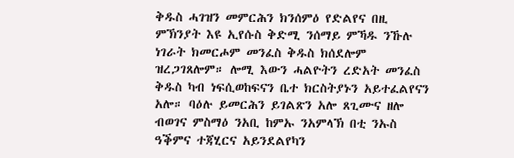ቅዱስ ሓገዝን መምርሕን ክንሰምዕ የድልየና በዚ ምኽንያት እዩ ኢየሱስ ቅድሚ ንሰማይ ምኻዱ ንኹሉ ነገራት ክመርሖም መንፈስ ቅዱስ ክሰደሎም ዝረጋገጸሎም። ሎሚ እውን ሓልዮትን ረድአት መንፈስ ቅዱስ ካብ ነፍሲወከፍናን ቤተ ክርስትያኑን አይተፈልየናን አሎ። ባዕሉ ይመርሕን ይገልጽን አሎ ጸጊሙና ዘሎ ብወገና ምስማዕ ንአቢ ከምኡ ንአምላኽ በቲ ንኡስ ዓቕምና ተጃሂርና አይንደልየካን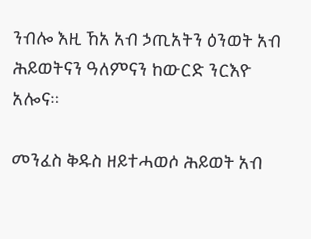ንብሎ እዚ ኸአ አብ ኃጢአትን ዕንወት አብ ሕይወትናን ዓለምናን ከውርድ ንርእዮ አሎና።

መንፈስ ቅዱስ ዘይተሓወሶ ሕይወት አብ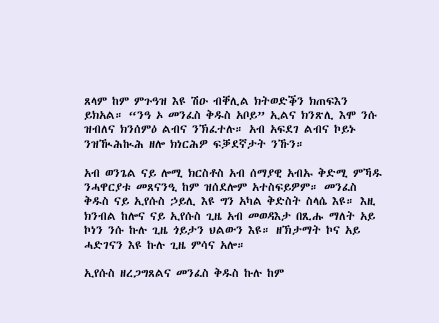ጸላም ከም ምጉዓዝ እዩ ሽዑ ብቐሊል ክትወድቕን ክጠፍእን ይክአል። “ንዓ ኦ መንፈስ ቅዱስ አቦይ” ኢልና ክንጽሊ እሞ ንሱ ዝብለና ክንሰምዕ ልብና ንኽፈተሉ። አብ አፍደገ ልብና ኮይኑ ንዝዂሕኲሕ ዘሎ ክነርሕዎ ፍቓደኛታት ንኹን።

አብ ወንጌል ናይ ሎሚ ክርስቶስ አብ ሰማያዊ አብኡ ቅድሚ ምኻዱ ንሓዋርያቱ መጸናንዒ ከም ዝሰደሎም አተስፍይዎም። መንፈስ ቅዱስ ናይ ኢየሱስ ኃይሊ እዩ ግን አካል ቅድስት ስላሴ እዩ። እዚ ክንብል ከሎና ናይ ኢየሱስ ጊዜ አብ መወዳእታ በጺሑ ማለት አይ ኮነን ንሱ ኩሉ ጊዜ ጎይታን ህልውን እዩ። ዘኽታማት ኮና አይ ሓድገናን እዩ ኩሉ ጊዜ ምሳና አሎ።

ኢየሱስ ዘረጋግጸልና መንፈስ ቅዱስ ኩሉ ከም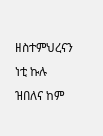ዘስተምህረናን ነቲ ኩሉ ዝበለና ከም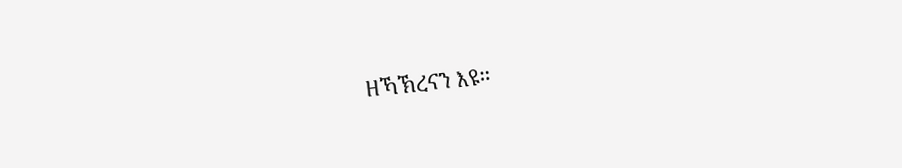ዘኻኽረናን እዩ።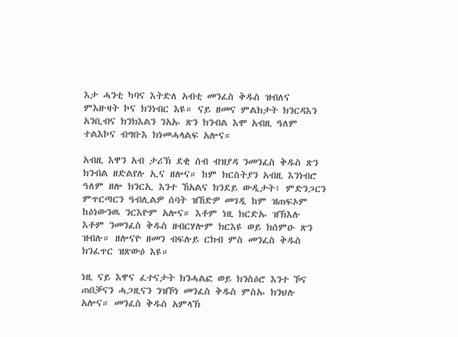እታ ሓንቲ ካባና እትድለ አብቲ መንፈስ ቅዱስ ዝብለና ምእዙዛት ኮና ክንነብር እዩ። ናይ ዘመና ምልክታት ክንርዳእን አንቢብና ክንክእልን ንአኡ ጽን ክንብል እሞ አብዚ ዓለም ተልእኮና ብግቡእ ክነመሓላልፍ አሎና።

አብዚ እዋን አብ ታሪኽ ደቂ ሰብ ብዝያዳ ንመንፈስ ቅዱስ ጽን ክንብል ዘድልየሉ ኢና ዘሎና። ከም ክርስትያን አብዚ እንነብሮ ዓለም ዘሎ ክንርኢ እንተ ኸአልና ክንደይ ውዲታት፥ ምድንጋርን ምጥርጣርን ዓብሊልዎ ሰባት ዝኸድዎ መገዲ ከም ዝጠፍኦም ከዕነውንዉ ንርእዮም አሎና። እቶም ነዚ ክርድኡ ዝኽእሉ እቶም ንመንፈስ ቅዱስ ዘብርሃሎም ክርእዩ ወይ ክሰምዑ ጽን ዝብሉ። ዘሎናዮ ዘመን ብፍሉይ ርክብ ምስ መንፈስ ቅዱስ ክንፈጥር ዝጽውዕ እዩ።

ነዚ ናይ እዋና ፈተናታት ክንሓልፎ ወይ ክንስዕሮ እንተ ኾና ጠበቓናን ሓጋዚናን ንዝኾነ መንፈስ ቅዱስ ምስኡ ክንህሉ አሎና። መንፈስ ቅዱስ አምላኽ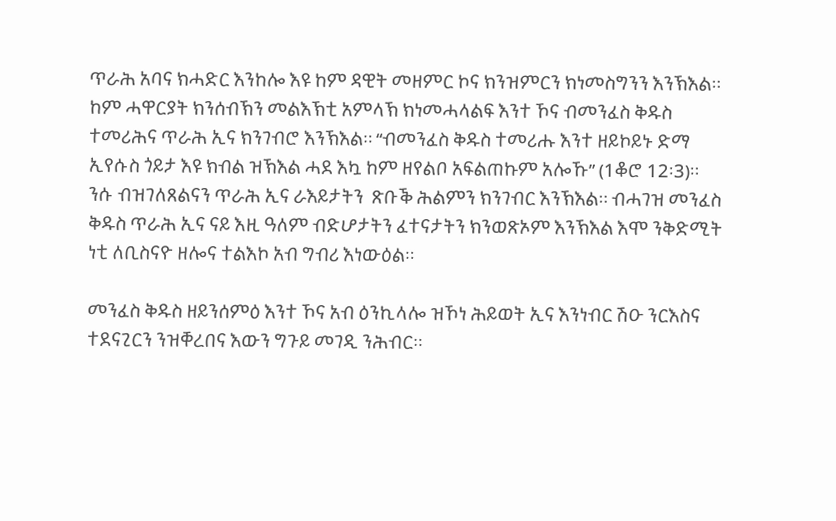ጥራሕ አባና ክሓድር እንከሎ እዩ ከም ዳዊት መዘምር ኮና ክንዝምርን ክነመስግንን እንኽእል። ከም ሓዋርያት ክንሰብኽን መልእኽቲ አምላኽ ክነመሓላልፍ እንተ ኾና ብመንፈስ ቅዱስ ተመሪሕና ጥራሕ ኢና ክንገብሮ እንኽእል። “ብመንፈስ ቅዱስ ተመሪሑ እንተ ዘይኮይኑ ድማ ኢየሱስ ጎይታ እዩ ክብል ዝኽእል ሓደ እኳ ከም ዘየልቦ አፍልጠኩም አሎኹ” (1ቆሮ 12፡3)። ንሱ ብዝገለጸልናን ጥራሕ ኢና ራእይታትን  ጽቡቕ ሕልምን ክንገብር እንኽእል። ብሓገዝ መንፈስ ቅዱስ ጥራሕ ኢና ናይ እዚ ዓለም ብድሆታትን ፈተናታትን ክንወጽኦም እንኽእል እሞ ንቅድሚት ነቲ ለቢስናዮ ዘሎና ተልእኮ አብ ግብሪ እነውዕል።

መንፈስ ቅዱስ ዘይንሰምዕ እንተ ኾና አብ ዕንኪላሎ ዝኾነ ሕይወት ኢና እንነብር ሽዑ ንርእስና ተደናጊርን ንዝቐረበና እውን ግጉይ መገዲ ንሕብር።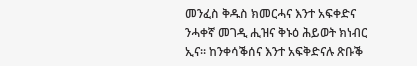መንፈስ ቅዱስ ክመርሓና እንተ አፍቀድና ንሓቀኛ መገዲ ሒዝና ቅኑዕ ሕይወት ክነብር ኢና። ከንቀሳቕሰና እንተ አፍቅድናሉ ጽቡቕ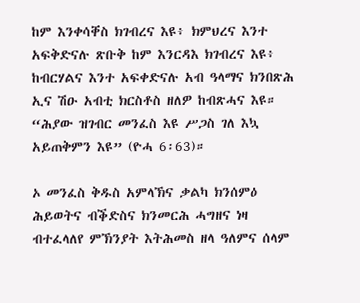ከም እንቀሳቐስ ክገብረና እዩ፥ ክምህረና እንተ አፍቅድናሉ ጽቡቅ ከም እንርዳእ ክገብረና እዩ፥ ከብርሃልና እንተ አፍቀድናሉ አብ ዓላማና ክንበጽሕ ኢና ሽዑ አብቲ ክርስቶስ ዘለዎ ከብጽሓና እዩ። “ሕያው ዝገብር መንፈስ እዩ ሥጋስ ገለ እኳ አይጠቅምን እዩ” (ዮሓ 6፡63)።

ኦ መንፈስ ቅዱስ አምላኽና ቃልካ ክንሰምዕ ሕይወትና ብቕድስና ክንመርሕ ሓግዘና ነዛ ብተፈላለየ ምኽንያት እትሕመስ ዘላ ዓለምና ሰላም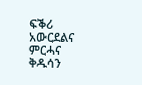ፍቕሪ አውርደልና ምርሓና ቅዱሳን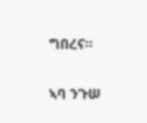ግበረና።

ኣባ ንጉሠ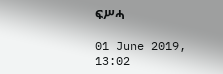ፍሥሓ

01 June 2019, 13:02